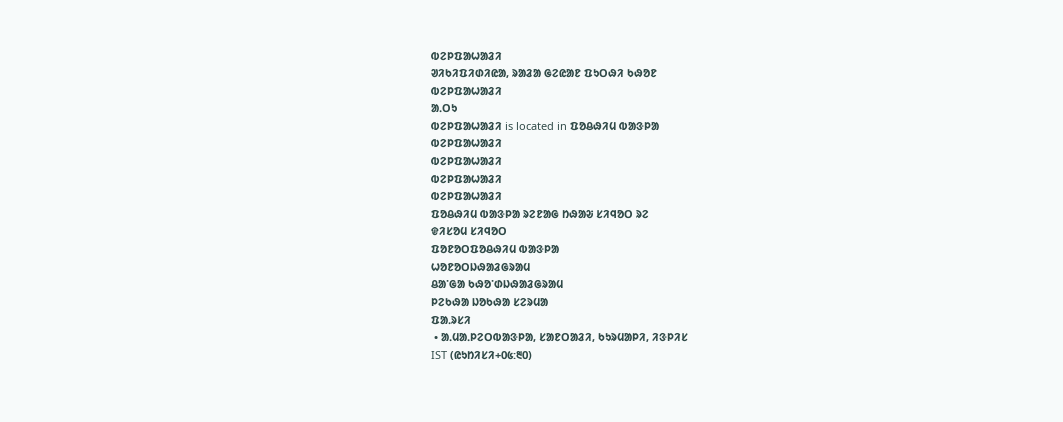ᱵᱮᱞᱯᱟᱦᱟᱲᱤ
ᱣᱤᱠᱤᱯᱤᱰᱤᱭᱟ, ᱨᱟᱲᱟ ᱜᱮᱭᱟᱱ ᱯᱩᱛᱷᱤ ᱠᱷᱚᱱ
ᱵᱮᱞᱯᱟᱦᱟᱲᱤ
ᱟᱹᱛᱩ
ᱵᱮᱞᱯᱟᱦᱟᱲᱤ is located in ᱯᱚᱪᱷᱤᱢ ᱵᱟᱝᱞᱟ
ᱵᱮᱞᱯᱟᱦᱟᱲᱤ
ᱵᱮᱞᱯᱟᱦᱟᱲᱤ
ᱵᱮᱞᱯᱟᱦᱟᱲᱤ
ᱵᱮᱞᱯᱟᱦᱟᱲᱤ
ᱯᱚᱪᱷᱤᱢ ᱵᱟᱝᱞᱟ ᱨᱮᱱᱟᱜ ᱴᱷᱟᱶ ᱥᱤᱧᱚᱛ ᱨᱮ
ᱫᱤᱥᱚᱢ ᱥᱤᱧᱚᱛ
ᱯᱚᱱᱚᱛᱯᱚᱪᱷᱤᱢ ᱵᱟᱝᱞᱟ
ᱦᱚᱱᱚᱛᱡᱷᱟᱲᱜᱨᱟᱢ
ᱪᱟᱸᱜᱟ ᱠᱷᱚᱸᱰᱡᱷᱟᱲᱜᱨᱟᱢ
ᱞᱮᱠᱷᱟ ᱡᱚᱠᱷᱟ ᱥᱮᱨᱢᱟ
ᱯᱟᱹᱨᱥᱤ
 • ᱟᱹᱢᱟᱹᱞᱮᱛᱵᱟᱝᱞᱟ, ᱥᱟᱱᱛᱟᱲᱤ, ᱠᱩᱨᱢᱟᱞᱤ, ᱤᱝᱞᱤᱥ
IST (ᱭᱩᱴᱤᱥᱤ+᱐᱕:᱓᱐)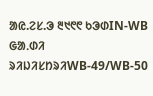ᱟᱭ.ᱮᱥ.ᱳ ᱓᱑᱖᱖ ᱠᱳᱰIN-WB
ᱜᱟᱹᱰᱤ ᱨᱤᱡᱤᱥᱴᱨᱤWB-49/WB-50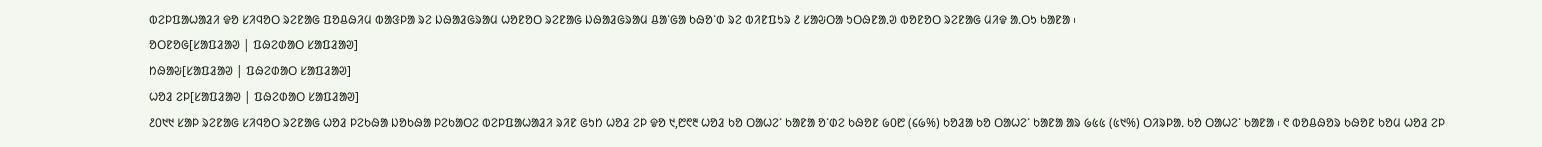ᱵᱮᱞᱯᱟᱦᱟᱲᱤ ᱫᱚ ᱥᱤᱧᱚᱛ ᱨᱮᱱᱟᱜ ᱯᱚᱪᱷᱤᱢ ᱵᱟᱝᱞᱟ ᱨᱮ ᱡᱷᱟᱲᱜᱨᱟᱢ ᱦᱚᱱᱚᱛ ᱨᱮᱱᱟᱜ ᱡᱷᱟᱲᱜᱨᱟᱢ ᱪᱟᱸᱜᱟ ᱠᱷᱚᱸᱰ ᱨᱮ ᱵᱤᱱᱯᱩᱨ ᱒ ᱥᱟᱶᱛᱟ ᱩᱛᱷᱱᱟᱹᱣ ᱵᱚᱱᱚᱛ ᱨᱮᱱᱟᱜ ᱢᱤᱫ ᱟᱹᱛᱩ ᱠᱟᱱᱟ ᱾
ᱚᱛᱱᱚᱜ[ᱥᱟᱯᱲᱟᱣ | ᱯᱷᱮᱰᱟᱛ ᱥᱟᱯᱲᱟᱣ]
ᱴᱷᱟᱶ[ᱥᱟᱯᱲᱟᱣ | ᱯᱷᱮᱰᱟᱛ ᱥᱟᱯᱲᱟᱣ]
ᱦᱚᱲ ᱮᱞ[ᱥᱟᱯᱲᱟᱣ | ᱯᱷᱮᱰᱟᱛ ᱥᱟᱯᱲᱟᱣ]
᱒᱐᱑᱑ ᱥᱟᱞ ᱨᱮᱱᱟᱜ ᱥᱤᱧᱚᱛ ᱨᱮᱱᱟᱜ ᱦᱚᱲ ᱞᱮᱠᱷᱟ ᱡᱚᱠᱷᱟ ᱞᱮᱠᱟᱛᱮ ᱵᱮᱞᱯᱟᱦᱟᱲᱤ ᱨᱤᱱ ᱜᱩᱴ ᱦᱚᱲ ᱮᱞ ᱫᱚ ᱑,᱘᱖᱓ ᱦᱚᱲ ᱠᱚ ᱛᱟᱦᱮᱸ ᱠᱟᱱᱟ ᱚᱸᱰᱮ ᱠᱷᱚᱱ ᱙᱐᱘ (᱔᱙%) ᱠᱚᱲᱟ ᱠᱚ ᱛᱟᱦᱮᱸ ᱠᱟᱱᱟ ᱟᱨ ᱙᱕᱕ (᱕᱑%) ᱛᱤᱨᱞᱟᱹ ᱠᱚ ᱛᱟᱦᱮᱸ ᱠᱟᱱᱟ ᱾ ᱖ ᱵᱚᱪᱷᱚᱨ ᱠᱷᱚᱱ ᱠᱚᱢ ᱦᱚᱲ ᱮᱞ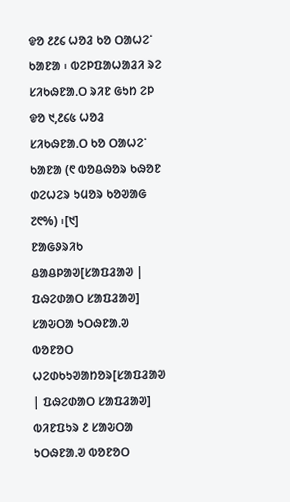ᱫᱚ ᱒᱒᱔ ᱦᱚᱲ ᱠᱚ ᱛᱟᱦᱮᱸ ᱠᱟᱱᱟ ᱾ ᱵᱮᱞᱯᱟᱦᱟᱲᱤ ᱨᱮ ᱥᱤᱠᱷᱱᱟᱹᱛ ᱨᱤᱱ ᱜᱩᱴ ᱮᱞ ᱫᱚ ᱑,᱒᱔᱕ ᱦᱚᱲ ᱥᱤᱠᱷᱱᱟᱹᱛ ᱠᱚ ᱛᱟᱦᱮᱸ ᱠᱟᱱᱟ (᱖ ᱵᱚᱪᱷᱚᱨ ᱠᱷᱚᱱ ᱰᱮᱦᱮᱨ ᱩᱢᱚᱨ ᱠᱚᱣᱟᱜ ᱗᱖%) ᱾[᱑]
ᱱᱟᱜᱽᱨᱤᱠ ᱪᱟᱪᱞᱟᱣ[ᱥᱟᱯᱲᱟᱣ | ᱯᱷᱮᱰᱟᱛ ᱥᱟᱯᱲᱟᱣ]
ᱥᱟᱶᱛᱟ ᱩᱛᱷᱱᱟᱹᱣ ᱵᱚᱱᱚᱛ ᱦᱮᱰᱠᱩᱣᱟᱴᱚᱨ[ᱥᱟᱯᱲᱟᱣ | ᱯᱷᱮᱰᱟᱛ ᱥᱟᱯᱲᱟᱣ]
ᱵᱤᱱᱯᱩᱨ ᱒ ᱥᱟᱶᱛᱟ ᱩᱛᱷᱱᱟᱹᱣ ᱵᱚᱱᱚᱛ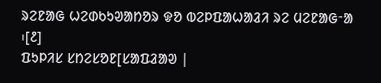ᱨᱮᱱᱟᱜ ᱦᱮᱰᱠᱩᱣᱟᱴᱚᱨ ᱫᱚ ᱵᱮᱞᱯᱟᱦᱟᱲᱤ ᱨᱮ ᱢᱮᱱᱟᱜᱼᱟ ᱾[᱒]
ᱯᱩᱞᱤᱥ ᱥᱴᱮᱥᱚᱱ[ᱥᱟᱯᱲᱟᱣ |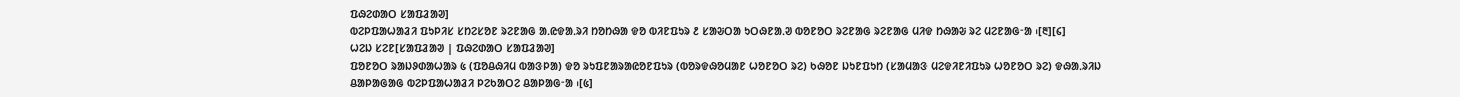ᱯᱷᱮᱰᱟᱛ ᱥᱟᱯᱲᱟᱣ]
ᱵᱮᱞᱯᱟᱦᱟᱲᱤ ᱯᱩᱞᱤᱥ ᱥᱴᱮᱥᱚᱱ ᱨᱮᱱᱟᱜ ᱟᱹᱭᱫᱟᱹᱨᱤ ᱴᱚᱴᱷᱟ ᱫᱚ ᱵᱤᱱᱯᱩᱨ ᱒ ᱥᱟᱶᱛᱟ ᱩᱛᱷᱱᱟᱹᱣ ᱵᱚᱱᱚᱛ ᱨᱮᱱᱟᱜ ᱨᱮᱱᱟᱜ ᱢᱤᱫ ᱴᱷᱟᱶ ᱨᱮ ᱢᱮᱱᱟᱜᱼᱟ ᱾[᱓][᱔]
ᱦᱮᱡ ᱥᱮᱱ[ᱥᱟᱯᱲᱟᱣ | ᱯᱷᱮᱰᱟᱛ ᱥᱟᱯᱲᱟᱣ]
ᱯᱚᱱᱚᱛ ᱨᱟᱡᱽᱰᱟᱦᱟᱨ ᱕ (ᱯᱚᱪᱷᱤᱢ ᱵᱟᱝᱞᱟ) ᱫᱚ ᱨᱩᱯᱱᱟᱨᱟᱭᱚᱱᱯᱩᱨ (ᱵᱚᱨᱫᱷᱚᱢᱟᱱ ᱦᱚᱱᱚᱛ ᱨᱮ) ᱠᱷᱚᱱ ᱡᱩᱱᱯᱩᱴ (ᱥᱟᱢᱟᱝ ᱢᱮᱫᱤᱱᱤᱯᱩᱨ ᱦᱚᱱᱚᱛ ᱨᱮ) ᱫᱷᱟᱹᱨᱤᱡ ᱪᱟᱞᱟᱜᱟᱜ ᱵᱮᱞᱯᱟᱦᱟᱲᱤ ᱞᱮᱠᱟᱛᱮ ᱪᱟᱞᱟᱜᱼᱟ ᱾[᱕]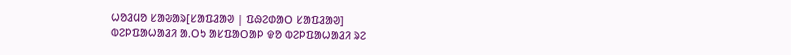ᱦᱚᱲᱢᱚ ᱥᱟᱶᱟᱨ[ᱥᱟᱯᱲᱟᱣ | ᱯᱷᱮᱰᱟᱛ ᱥᱟᱯᱲᱟᱣ]
ᱵᱮᱞᱯᱟᱦᱟᱲᱤ ᱟᱹᱛᱩ ᱟᱥᱯᱟᱛᱟᱞ ᱫᱚ ᱵᱮᱞᱯᱟᱦᱟᱲᱤ ᱨᱮ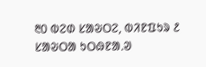᱓᱐ ᱵᱮᱰ ᱥᱟᱶᱛᱮ, ᱵᱤᱱᱯᱩᱨ ᱒ ᱥᱟᱶᱛᱟ ᱩᱛᱷᱱᱟᱹᱣ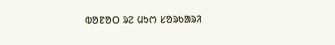ᱵᱚᱱᱚᱛ ᱨᱮ ᱢᱩᱬ ᱥᱚᱨᱠᱟᱨᱤ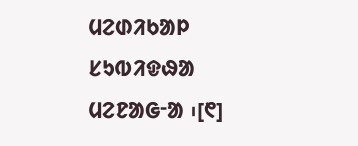ᱢᱮᱰᱤᱠᱟᱞ ᱥᱩᱵᱤᱫᱷᱟ ᱢᱮᱱᱟᱜᱼᱟ ᱾[᱖]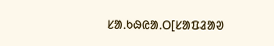ᱥᱟᱹᱠᱷᱭᱟᱹᱛ[ᱥᱟᱯᱲᱟᱣ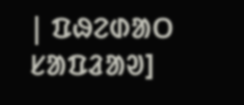| ᱯᱷᱮᱰᱟᱛ ᱥᱟᱯᱲᱟᱣ]